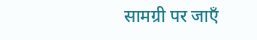सामग्री पर जाएँ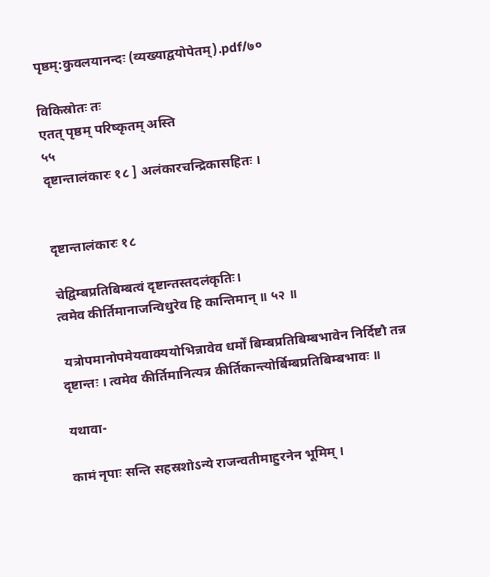पृष्ठम्:कुवलयानन्दः (व्यख्याद्वयोपेतम्).pdf/७०

विकिस्रोतः तः
एतत् पृष्ठम् परिष्कृतम् अस्ति
५५
दृष्टान्तालंकारः १८ ] अलंकारचन्द्रिकासहितः ।


दृष्टान्तालंकारः १८

चेद्विम्बप्रतिबिम्बत्वं दृष्टान्तस्तदलंकृतिः।
त्वमेव कीर्तिमानाजन्विधुरेव हि कान्तिमान् ॥ ५२ ॥

 यत्रोपमानोपमेयवाक्ययोभिन्नावेव धर्मों बिम्बप्रतिबिम्बभावेन निर्दिष्टौ तन्न दृष्टान्तः । त्वमेव कीर्तिमानित्यत्र कीर्तिकान्त्योर्बिम्बप्रतिबिम्बभावः ॥

यथावा-

कामं नृपाः सन्ति सहस्रशोऽन्ये राजन्वतीमाहुरनेन भूमिम् ।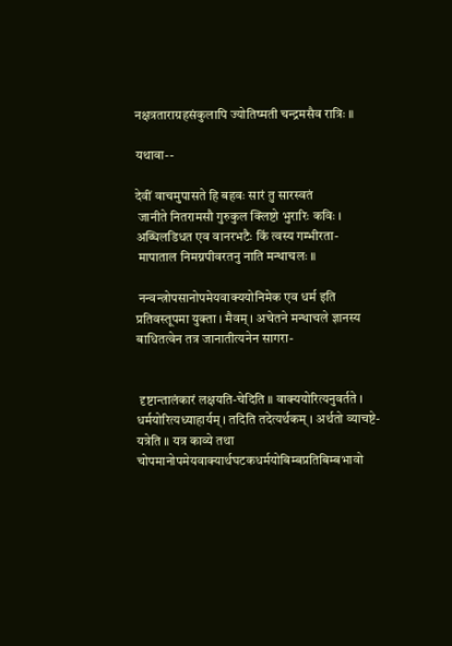नक्षत्रताराग्रहसंकुलापि ज्योतिष्मती चन्द्रमसैव रात्रिः ॥

यथावा--

देवीं वाचमुपासते हि बहवः सारं तु सारस्वतं
 जानीते नितरामसौ गुरुकुल क्लिष्टो भुरारिः कविः ।
अब्धिलडिधत एव वानरभटैः किं त्वस्य गम्भीरता-
 मापाताल निमग्नपीवरतनु नाति मन्थाचलः ॥

 नन्वन्त्रोपसानोपमेयवाक्ययोनिमेक एव धर्म इति प्रतिवस्तूपमा युक्ता । मैवम् । अचेतने मन्थाचले ज्ञानस्य बाधितत्वेन तत्र जानातीत्यनेन सागरा-


 दृष्टान्तालंकारं लक्षयति-चेदिति ॥ वाक्ययोरित्यनुवर्तते । धर्मयोरित्यध्याहार्यम् । तदिति तदेत्यर्थकम् । अर्थतो व्याचष्टे-यत्रेति ॥ यत्र काव्ये तथा चोपमानोपमेयवाक्यार्थघटकधर्मयोबिम्बप्रतिबिम्बभावो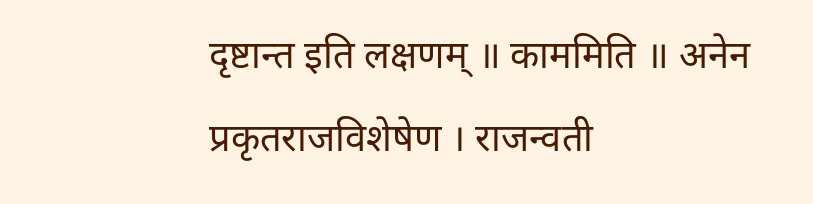दृष्टान्त इति लक्षणम् ॥ काममिति ॥ अनेन प्रकृतराजविशेषेण । राजन्वती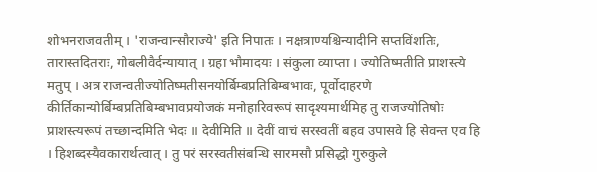शोभनराजवतीम् । 'राजन्वान्सौराज्ये' इति निपातः । नक्षत्राण्यश्चिन्यादीनि सप्तविंशतिः, तारास्तदितराः, गोबलीवैर्दन्यायात् । ग्रहा भौमादयः । संकुला व्याप्ता । ज्योतिष्मतीति प्राशस्त्ये मतुप् । अत्र राजन्वतीज्योतिष्मतीसनयोर्बिम्बप्रतिबिम्बभावः, पूर्वोदाहरणे कीर्तिकान्योर्बिम्बप्रतिबिम्बभावप्रयोजकं मनोहारिवरूपं सादृश्यमार्थमिह तु राजज्योतिषोः प्राशस्त्यरूपं तच्छान्दमिति भेदः ॥ देवीमिति ॥ देवीं वाचं सरस्वतीं बहव उपासवे हि सेवन्त एव हि । हिशब्दस्यैवकारार्थत्वात् । तु परं सरस्वतीसंबन्धि सारमसौ प्रसिद्धो गुरुकुले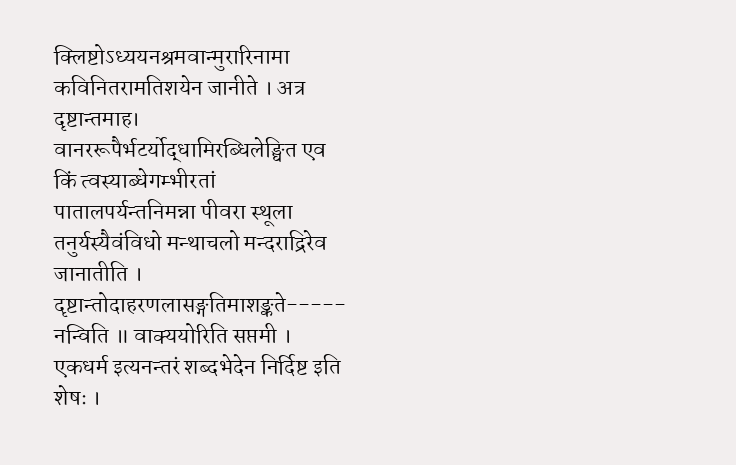क्लिष्टोऽध्ययनश्रमवान्मुरारिनामा कविनितरामतिशयेन जानीते । अत्र दृष्टान्तमाह। वानररूपैर्भटर्योद्धामिरब्धिलेङ्घित एव किं त्वस्याब्धेगम्भीरतां पातालपर्यन्तनिमन्ना पीवरा स्थूला तनुर्यस्यैवंविधो मन्थाचलो मन्दराद्रिरेव जानातीति । दृष्टान्तोदाहरणलासङ्गतिमाशङ्कते----- नन्विति ॥ वाक्ययोरिति सप्तमी । एकधर्म इत्यनन्तरं शब्दभेदेन निर्दिष्ट इति शेषः ।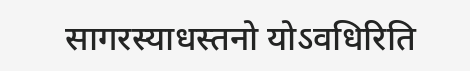सागरस्याधस्तनो योऽवधिरिति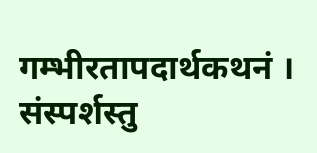गम्भीरतापदार्थकथनं । संस्पर्शस्तु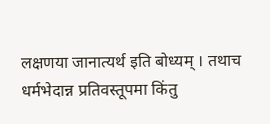लक्षणया जानात्यर्थ इति बोध्यम् । तथाच धर्मभेदान्न प्रतिवस्तूपमा किंतु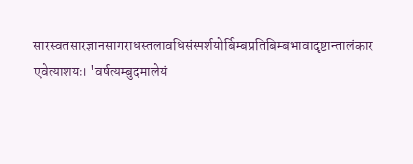सारस्वतसारज्ञानसागराधस्तलावधिसंस्पर्शयोर्बिम्बप्रतिबिम्बभावादृष्टान्तालंकार एवेत्याशयः। 'वर्षत्यम्बुदमालेयं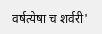वर्षत्येषा च शर्वरी'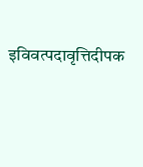इविवत्पदावृत्तिदीपक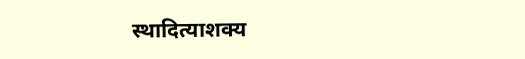स्थादित्याशक्य